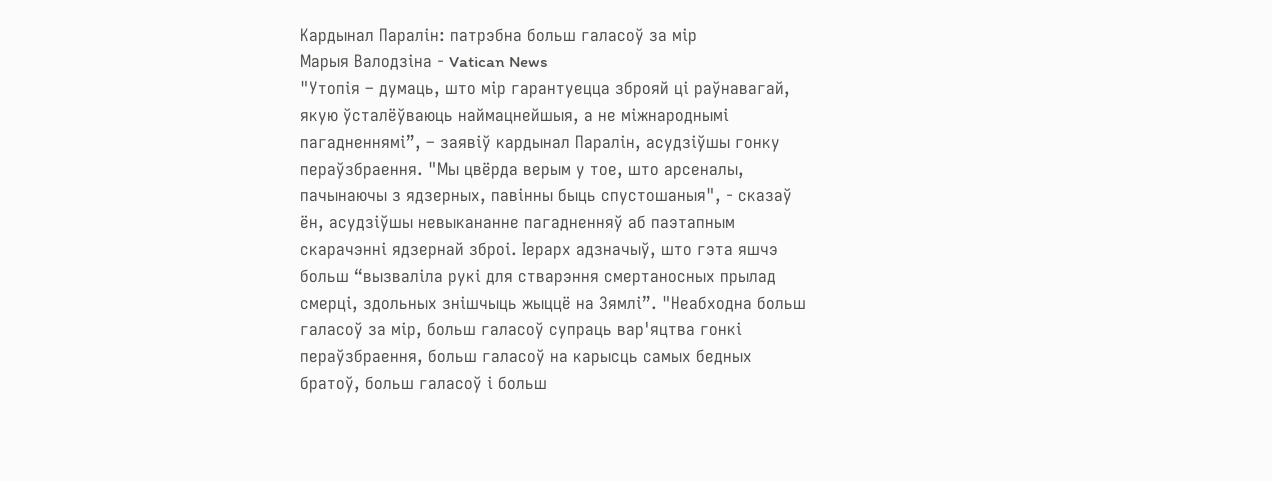Кардынал Паралін: патрэбна больш галасоў за мір
Марыя Валодзіна - Vatican News
"Утопія – думаць, што мір гарантуецца зброяй ці раўнавагай, якую ўсталёўваюць наймацнейшыя, а не міжнароднымі пагадненнямі”, – заявіў кардынал Паралін, асудзіўшы гонку пераўзбраення. "Мы цвёрда верым у тое, што арсеналы, пачынаючы з ядзерных, павінны быць спустошаныя", - сказаў ён, асудзіўшы невыкананне пагадненняў аб паэтапным скарачэнні ядзернай зброі. Іерарх адзначыў, што гэта яшчэ больш “вызваліла рукі для стварэння смертаносных прылад смерці, здольных знішчыць жыццё на Зямлі”. "Неабходна больш галасоў за мір, больш галасоў супраць вар'яцтва гонкі пераўзбраення, больш галасоў на карысць самых бедных братоў, больш галасоў і больш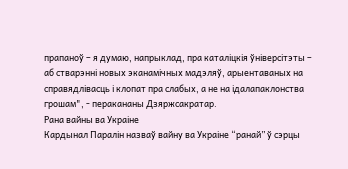прапаноў – я думаю, напрыклад, пра каталіцкія ўніверсітэты – аб стварэнні новых эканамічных мадэляў, арыентаваных на справядлівасць і клопат пра слабых, а не на ідалапаклонства грошам", - перакананы Дзяржсакратар.
Рана вайны ва Украіне
Кардынал Паралін назваў вайну ва Украіне “ранай” ў сэрцы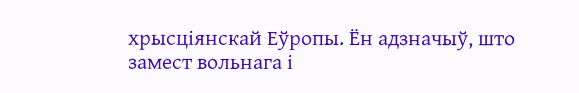хрысціянскай Еўропы. Ён адзначыў, што замест вольнага і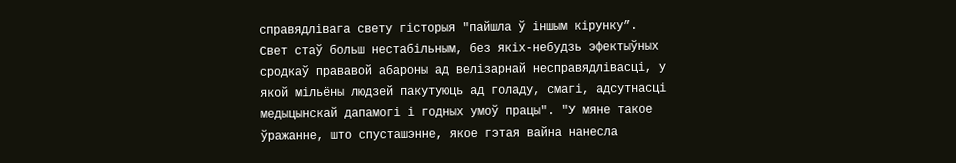справядлівага свету гісторыя "пайшла ў іншым кірунку”. Свет стаў больш нестабільным, без якіх-небудзь эфектыўных сродкаў прававой абароны ад велізарнай несправядлівасці, у якой мільёны людзей пакутуюць ад голаду, смагі, адсутнасці медыцынскай дапамогі і годных умоў працы". "У мяне такое ўражанне, што спусташэнне, якое гэтая вайна нанесла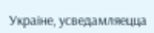Украіне, усведамляецца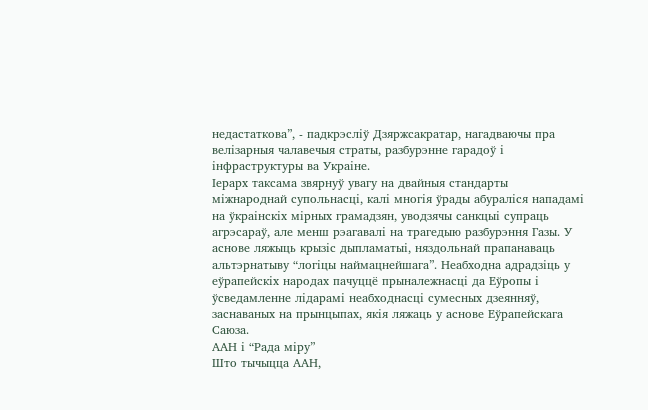недастаткова”, - падкрэсліў Дзяржсакратар, нагадваючы пра велізарныя чалавечыя страты, разбурэнне гарадоў і інфраструктуры ва Украіне.
Іерарх таксама звярнуў увагу на двайныя стандарты міжнароднай супольнасці, калі многія ўрады абураліся нападамі на ўкраінскіх мірных грамадзян, уводзячы санкцыі супраць агрэсараў, але менш рэагавалі на трагедыю разбурэння Газы. У аснове ляжыць крызіс дыпламатыі, няздольнай прапанаваць альтэрнатыву “логіцы наймацнейшага”. Неабходна адрадзіць у еўрапейскіх народах пачуццё прыналежнасці да Еўропы і ўсведамленне лідарамі неабходнасці сумесных дзеянняў, заснаваных на прынцыпах, якія ляжаць у аснове Еўрапейскага Саюза.
ААН і “Рада міру”
Што тычыцца ААН,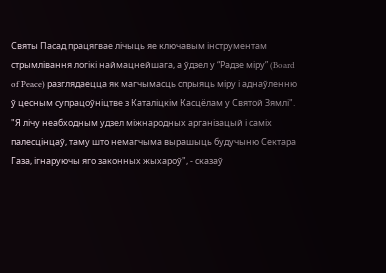Святы Пасад працягвае лічыць яе ключавым інструментам стрымлівання логікі наймацнейшага, а ўдзел у “Радзе міру” (Board of Peace) разглядаецца як магчымасць спрыяць міру і аднаўленню ў цесным супрацоўніцтве з Каталіцкім Касцёлам у Святой Зямлі". "Я лічу неабходным удзел міжнародных арганізацый і саміх палесцінцаў, таму што немагчыма вырашыць будучыню Сектара Газа, ігнаруючы яго законных жыхароў", - сказаў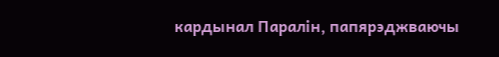кардынал Паралін, папярэджваючы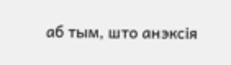аб тым, што анэксія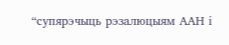“супярэчыць рэзалюцыям ААН і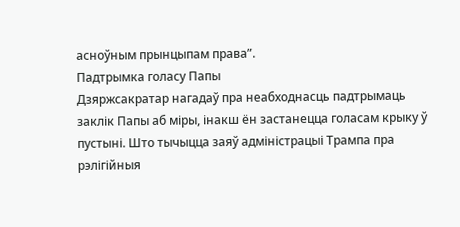асноўным прынцыпам права”.
Падтрымка голасу Папы
Дзяржсакратар нагадаў пра неабходнасць падтрымаць заклік Папы аб міры, інакш ён застанецца голасам крыку ў пустыні. Што тычыцца заяў адміністрацыі Трампа пра рэлігійныя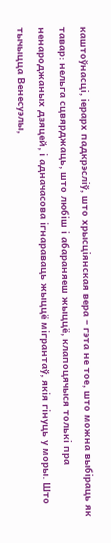каштоўнасці, іерарх падкрэсліў, што хрысціянская вера – гэта не тое, што можна выбіраць як тавар: нельга сцвярджаць, што любіш і абараняеш жыццё, клапоцячыся толькі пра ненароджаных дзяцей, і адначасова ігнараваць жыццё мігрантаў, якія гінуць у моры. Што тычыцца Венесуэлы,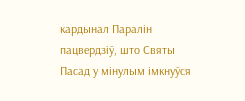кардынал Паралін пацвердзіў, што Святы Пасад у мінулым імкнуўся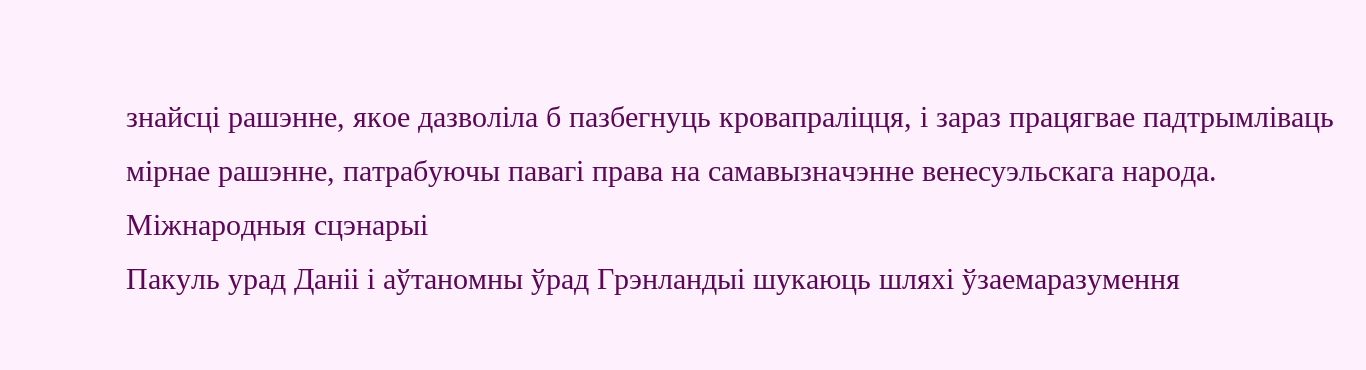знайсці рашэнне, якое дазволіла б пазбегнуць кровапраліцця, і зараз працягвае падтрымліваць мірнае рашэнне, патрабуючы павагі права на самавызначэнне венесуэльскага народа.
Міжнародныя сцэнарыі
Пакуль урад Даніі і аўтаномны ўрад Грэнландыі шукаюць шляхі ўзаемаразумення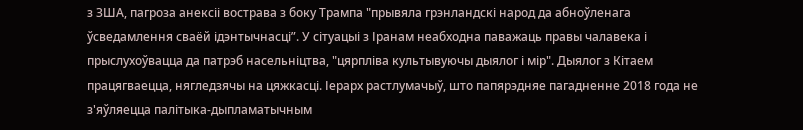з ЗША, пагроза анексіі вострава з боку Трампа "прывяла грэнландскі народ да абноўленага ўсведамлення сваёй ідэнтычнасці”. У сітуацыі з Іранам неабходна паважаць правы чалавека і прыслухоўвацца да патрэб насельніцтва, "цярпліва культывуючы дыялог і мір". Дыялог з Кітаем працягваецца, нягледзячы на цяжкасці. Іерарх растлумачыў, што папярэдняе пагадненне 2018 года не з'яўляецца палітыка-дыпламатычным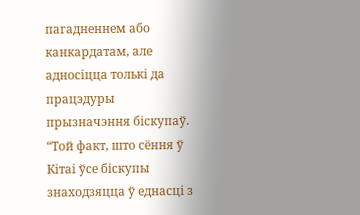пагадненнем або канкардатам, але адносіцца толькі да працэдуры прызначэння біскупаў. “Той факт, што сёння ў Кітаі ўсе біскупы знаходзяцца ў еднасці з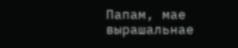Папам, мае вырашальнае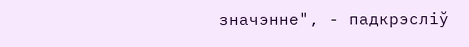значэнне", - падкрэсліў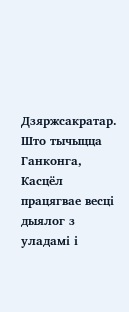Дзяржсакратар. Што тычыцца Ганконга, Касцёл працягвае весці дыялог з уладамі і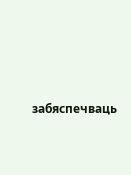забяспечваць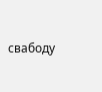свабоду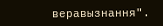веравызнання".